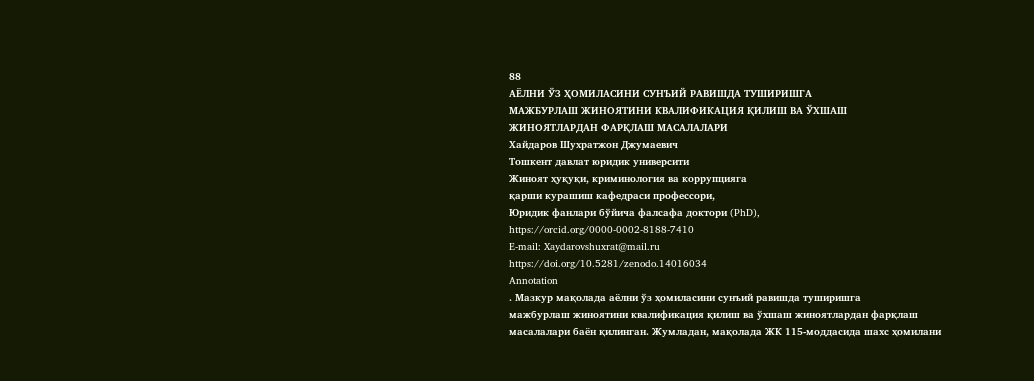88
АЁЛНИ ЎЗ ҲОМИЛАСИНИ СУНЪИЙ РАВИШДА ТУШИРИШГА
МАЖБУРЛАШ ЖИНОЯТИНИ КВАЛИФИКАЦИЯ ҚИЛИШ ВА ЎХШАШ
ЖИНОЯТЛАРДАН ФАРҚЛАШ МАСАЛАЛАРИ
Хайдаров Шухратжон Джумаевич
Тошкент давлат юридик университи
Жиноят ҳуқуқи, криминология ва коррупцияга
қарши курашиш кафедраси профессори,
Юридик фанлари бўйича фалсафа доктори (PhD),
https://orcid.org/0000-0002-8188-7410
E-mail: Xaydarovshuxrat@mail.ru
https://doi.org/10.5281/zenodo.14016034
Annotation
. Мазкур мақолада аёлни ўз ҳомиласини сунъий равишда туширишга
мажбурлаш жиноятини квалификация қилиш ва ўхшаш жиноятлардан фарқлаш
масалалари баён қилинган. Жумладан, мақолада ЖК 115-моддасида шахс ҳомилани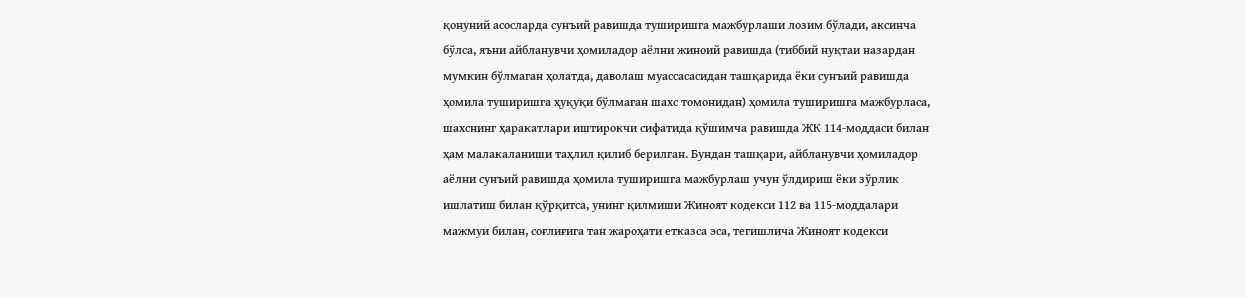қонуний асосларда сунъий равишда туширишга мажбурлаши лозим бўлади, аксинча
бўлса, яъни айбланувчи ҳомиладор аёлни жиноий равишда (тиббий нуқтаи назардан
мумкин бўлмаган ҳолатда, даволаш муассасасидан ташқарида ёки сунъий равишда
ҳомила туширишга ҳуқуқи бўлмаган шахс томонидан) ҳомила туширишга мажбурласа,
шахснинг ҳаракатлари иштирокчи сифатида қўшимча равишда ЖК 114-моддаси билан
ҳам малакаланиши таҳлил қилиб берилган. Бундан ташқари, айбланувчи ҳомиладор
аёлни сунъий равишда ҳомила туширишга мажбурлаш учун ўлдириш ёки зўрлик
ишлатиш билан қўрқитса, унинг қилмиши Жиноят кодекси 112 ва 115-моддалари
мажмуи билан, соғлиғига тан жароҳати етказса эса, тегишлича Жиноят кодекси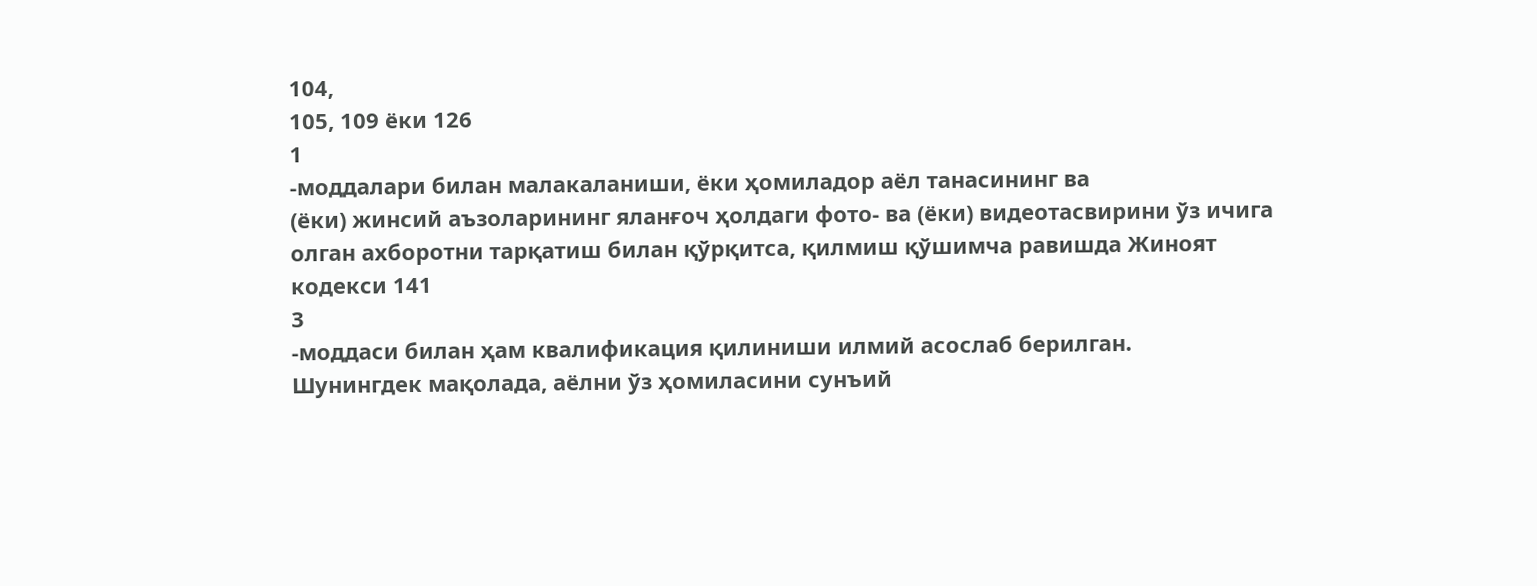104,
105, 109 ёки 126
1
-моддалари билан малакаланиши, ёки ҳомиладор аёл танасининг ва
(ёки) жинсий аъзоларининг яланғоч ҳолдаги фото- ва (ёки) видеотасвирини ўз ичига
олган ахборотни тарқатиш билан қўрқитса, қилмиш қўшимча равишда Жиноят
кодекси 141
3
-моддаси билан ҳам квалификация қилиниши илмий асослаб берилган.
Шунингдек мақолада, аёлни ўз ҳомиласини сунъий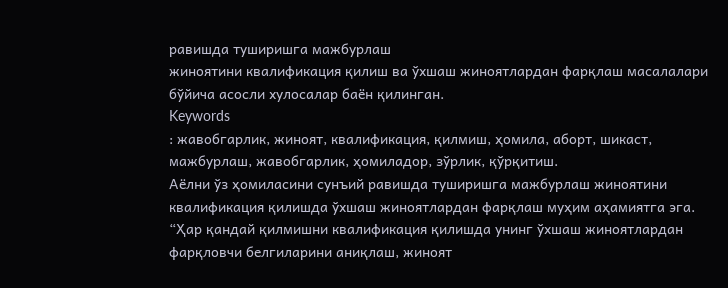равишда туширишга мажбурлаш
жиноятини квалификация қилиш ва ўхшаш жиноятлардан фарқлаш масалалари
бўйича асосли хулосалар баён қилинган.
Keywords
: жавобгарлик, жиноят, квалификация, қилмиш, ҳомила, аборт, шикаст,
мажбурлаш, жавобгарлик, ҳомиладор, зўрлик, қўрқитиш.
Аёлни ўз ҳомиласини сунъий равишда туширишга мажбурлаш жиноятини
квалификация қилишда ўхшаш жиноятлардан фарқлаш муҳим аҳамиятга эга.
“Ҳар қандай қилмишни квалификация қилишда унинг ўхшаш жиноятлардан
фарқловчи белгиларини аниқлаш, жиноят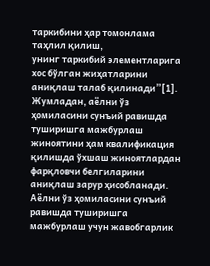таркибини ҳар томонлама таҳлил қилиш,
унинг таркибий элементларига хос бўлган жиҳатларини аниқлаш талаб қилинади”[1].
Жумладан, аёлни ўз ҳомиласини сунъий равишда туширишга мажбурлаш
жиноятини ҳам квалификация қилишда ўхшаш жиноятлардан фарқловчи белгиларини
аниқлаш зарур ҳисобланади.
Аёлни ўз ҳомиласини сунъий равишда туширишга мажбурлаш учун жавобгарлик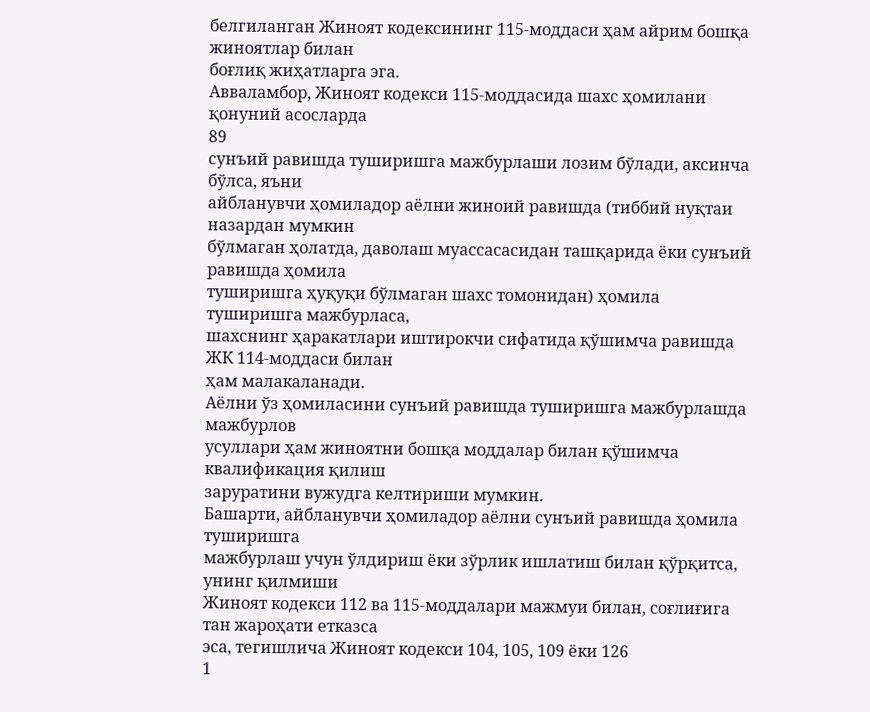белгиланган Жиноят кодексининг 115-моддаси ҳам айрим бошқа жиноятлар билан
боғлиқ жиҳатларга эга.
Авваламбор, Жиноят кодекси 115-моддасида шахс ҳомилани қонуний асосларда
89
сунъий равишда туширишга мажбурлаши лозим бўлади, аксинча бўлса, яъни
айбланувчи ҳомиладор аёлни жиноий равишда (тиббий нуқтаи назардан мумкин
бўлмаган ҳолатда, даволаш муассасасидан ташқарида ёки сунъий равишда ҳомила
туширишга ҳуқуқи бўлмаган шахс томонидан) ҳомила туширишга мажбурласа,
шахснинг ҳаракатлари иштирокчи сифатида қўшимча равишда ЖК 114-моддаси билан
ҳам малакаланади.
Аёлни ўз ҳомиласини сунъий равишда туширишга мажбурлашда мажбурлов
усуллари ҳам жиноятни бошқа моддалар билан қўшимча квалификация қилиш
заруратини вужудга келтириши мумкин.
Башарти, айбланувчи ҳомиладор аёлни сунъий равишда ҳомила туширишга
мажбурлаш учун ўлдириш ёки зўрлик ишлатиш билан қўрқитса, унинг қилмиши
Жиноят кодекси 112 ва 115-моддалари мажмуи билан, соғлиғига тан жароҳати етказса
эса, тегишлича Жиноят кодекси 104, 105, 109 ёки 126
1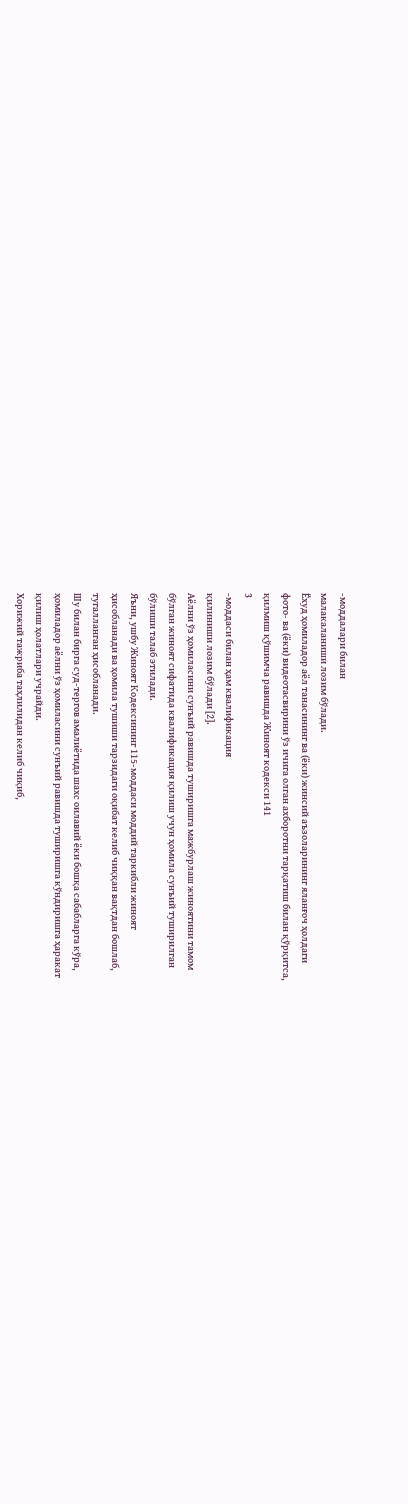-моддалари билан
малакаланиши лозим бўлади.
Ёхуд ҳомиладор аёл танасининг ва (ёки) жинсий аъзоларининг яланғоч ҳолдаги
фото- ва (ёки) видеотасвирини ўз ичига олган ахборотни тарқатиш билан қўрқитса,
қилмиш қўшимча равишда Жиноят кодекси 141
3
-моддаси билан ҳам квалификация
қилиниши лозим бўлади [2].
Аёлни ўз ҳомиласини сунъий равишда туширишга мажбурлаш жиноятини тамом
бўлган жиноят сифатида квалификация қилиш учун ҳомила сунъий туширилган
бўлиши талаб этилади.
Яъни, ушбу Жиноят Кодексининг 115-моддаси моддий таркибли жиноят
ҳисобланади ва ҳомила тушиши тарзидаги оқибат келиб чиққан вақтдан бошлаб,
тугалланган ҳисобланади.
Шу билан бирга суд-тергов амалиётида шахс оилавий ёки бошқа сабабларга кўра,
ҳомиладор аёлни ўз ҳомиласини сунъий равишда туширишга кўндиришга ҳаракат
қилиш ҳолатлари учрайди.
Хорижий тажриба таҳлилидан келиб чиқиб,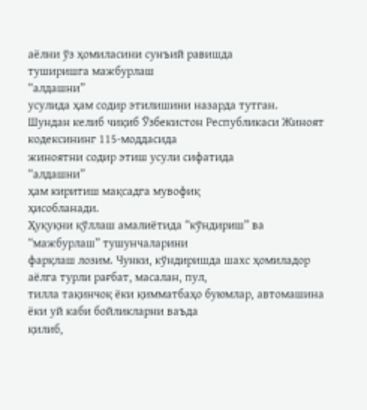аёлни ўз ҳомиласини сунъий равишда
туширишга мажбурлаш
“алдашни”
усулида ҳам содир этилишини назарда тутган.
Шундан келиб чиқиб Ўзбекистон Республикаси Жиноят кодексининг 115-моддасида
жиноятни содир этиш усули сифатида
“алдашни”
ҳам киритиш мақсадга мувофиқ
ҳисобланади.
Ҳуқуқни қўллаш амалиётида “кўндириш” ва “мажбурлаш” тушунчаларини
фарқлаш лозим. Чунки, кўндиришда шахс ҳомиладор аёлга турли рағбат, масалан, пул,
тилла тақинчоқ ёки қимматбаҳо буюмлар, автомашина ёки уй каби бойликларни ваъда
қилиб,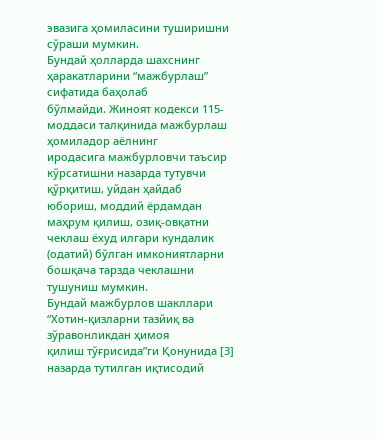эвазига ҳомиласини туширишни сўраши мумкин.
Бундай ҳолларда шахснинг ҳаракатларини “мажбурлаш” сифатида баҳолаб
бўлмайди. Жиноят кодекси 115-моддаси талқинида мажбурлаш ҳомиладор аёлнинг
иродасига мажбурловчи таъсир кўрсатишни назарда тутувчи қўрқитиш, уйдан ҳайдаб
юбориш, моддий ёрдамдан маҳрум қилиш, озиқ-овқатни чеклаш ёхуд илгари кундалик
(одатий) бўлган имкониятларни бошқача тарзда чеклашни тушуниш мумкин.
Бундай мажбурлов шакллари “Хотин-қизларни тазйиқ ва зўравонликдан ҳимоя
қилиш тўғрисида”ги Қонунида [3] назарда тутилган иқтисодий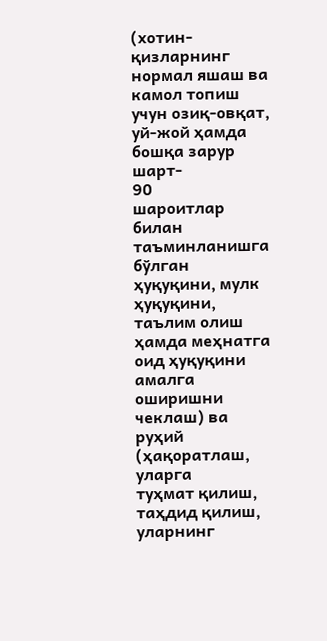(хотин-қизларнинг
нормал яшаш ва камол топиш учун озиқ-овқат, уй-жой ҳамда бошқа зарур шарт-
90
шароитлар билан таъминланишга бўлган ҳуқуқини, мулк ҳуқуқини, таълим олиш
ҳамда меҳнатга оид ҳуқуқини амалга оширишни чеклаш) ва руҳий (ҳақоратлаш, уларга
туҳмат қилиш, таҳдид қилиш, уларнинг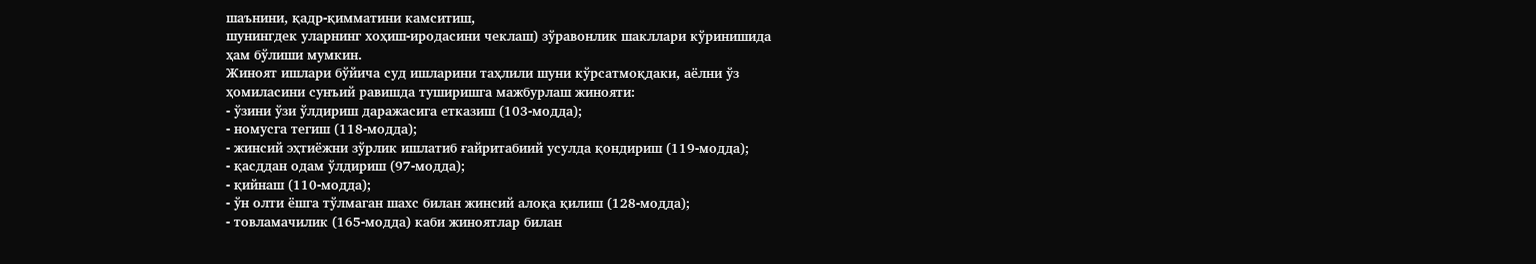шаънини, қадр-қимматини камситиш,
шунингдек уларнинг хоҳиш-иродасини чеклаш) зўравонлик шакллари кўринишида
ҳам бўлиши мумкин.
Жиноят ишлари бўйича суд ишларини таҳлили шуни кўрсатмоқдаки, аёлни ўз
ҳомиласини сунъий равишда туширишга мажбурлаш жинояти:
- ўзини ўзи ўлдириш даражасига етказиш (103-модда);
- номусга тегиш (118-модда);
- жинсий эҳтиёжни зўрлик ишлатиб ғайритабиий усулда қондириш (119-модда);
- қасддан одам ўлдириш (97-модда);
- қийнаш (110-модда);
- ўн олти ёшга тўлмаган шахс билан жинсий алоқа қилиш (128-модда);
- товламачилик (165-модда) каби жиноятлар билан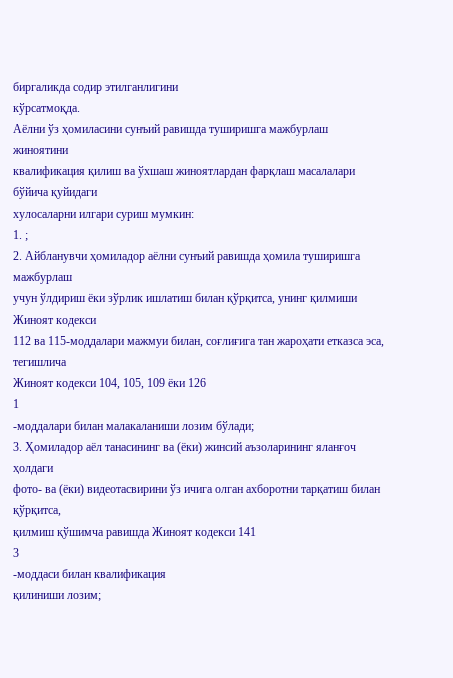биргаликда содир этилганлигини
кўрсатмоқда.
Аёлни ўз ҳомиласини сунъий равишда туширишга мажбурлаш жиноятини
квалификация қилиш ва ўхшаш жиноятлардан фарқлаш масалалари бўйича қуйидаги
хулосаларни илгари суриш мумкин:
1. ;
2. Айбланувчи ҳомиладор аёлни сунъий равишда ҳомила туширишга мажбурлаш
учун ўлдириш ёки зўрлик ишлатиш билан қўрқитса, унинг қилмиши Жиноят кодекси
112 ва 115-моддалари мажмуи билан, соғлиғига тан жароҳати етказса эса, тегишлича
Жиноят кодекси 104, 105, 109 ёки 126
1
-моддалари билан малакаланиши лозим бўлади;
3. Ҳомиладор аёл танасининг ва (ёки) жинсий аъзоларининг яланғоч ҳолдаги
фото- ва (ёки) видеотасвирини ўз ичига олган ахборотни тарқатиш билан қўрқитса,
қилмиш қўшимча равишда Жиноят кодекси 141
3
-моддаси билан квалификация
қилиниши лозим;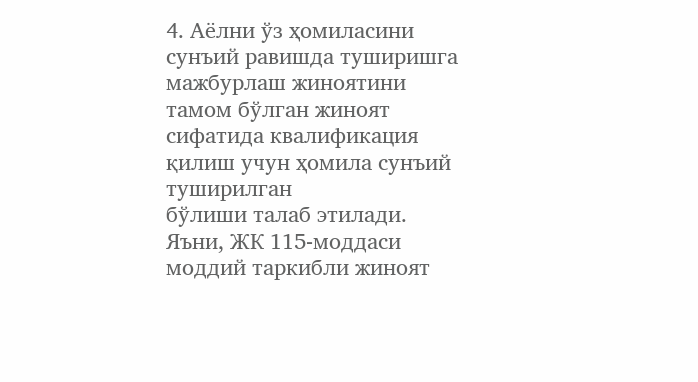4. Аёлни ўз ҳомиласини сунъий равишда туширишга мажбурлаш жиноятини
тамом бўлган жиноят сифатида квалификация қилиш учун ҳомила сунъий туширилган
бўлиши талаб этилади. Яъни, ЖК 115-моддаси моддий таркибли жиноят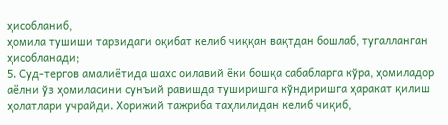ҳисобланиб,
ҳомила тушиши тарзидаги оқибат келиб чиққан вақтдан бошлаб, тугалланган
ҳисобланади;
5. Суд-тергов амалиётида шахс оилавий ёки бошқа сабабларга кўра, ҳомиладор
аёлни ўз ҳомиласини сунъий равишда туширишга кўндиришга ҳаракат қилиш
ҳолатлари учрайди. Хорижий тажриба таҳлилидан келиб чиқиб,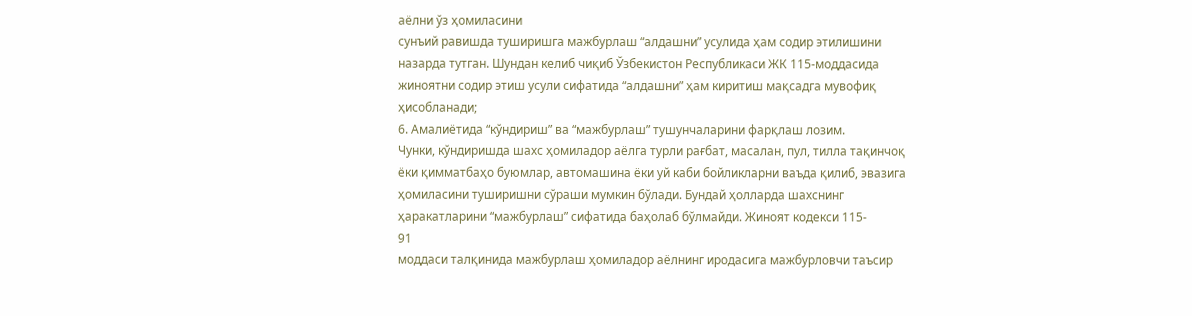аёлни ўз ҳомиласини
сунъий равишда туширишга мажбурлаш “алдашни” усулида ҳам содир этилишини
назарда тутган. Шундан келиб чиқиб Ўзбекистон Республикаси ЖК 115-моддасида
жиноятни содир этиш усули сифатида “алдашни” ҳам киритиш мақсадга мувофиқ
ҳисобланади;
6. Амалиётида “кўндириш” ва “мажбурлаш” тушунчаларини фарқлаш лозим.
Чунки, кўндиришда шахс ҳомиладор аёлга турли рағбат, масалан, пул, тилла тақинчоқ
ёки қимматбаҳо буюмлар, автомашина ёки уй каби бойликларни ваъда қилиб, эвазига
ҳомиласини туширишни сўраши мумкин бўлади. Бундай ҳолларда шахснинг
ҳаракатларини “мажбурлаш” сифатида баҳолаб бўлмайди. Жиноят кодекси 115-
91
моддаси талқинида мажбурлаш ҳомиладор аёлнинг иродасига мажбурловчи таъсир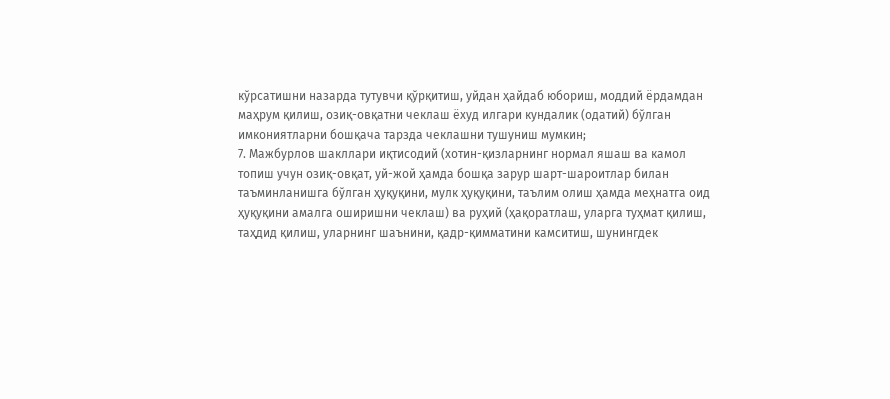кўрсатишни назарда тутувчи қўрқитиш, уйдан ҳайдаб юбориш, моддий ёрдамдан
маҳрум қилиш, озиқ-овқатни чеклаш ёхуд илгари кундалик (одатий) бўлган
имкониятларни бошқача тарзда чеклашни тушуниш мумкин;
7. Мажбурлов шакллари иқтисодий (хотин-қизларнинг нормал яшаш ва камол
топиш учун озиқ-овқат, уй-жой ҳамда бошқа зарур шарт-шароитлар билан
таъминланишга бўлган ҳуқуқини, мулк ҳуқуқини, таълим олиш ҳамда меҳнатга оид
ҳуқуқини амалга оширишни чеклаш) ва руҳий (ҳақоратлаш, уларга туҳмат қилиш,
таҳдид қилиш, уларнинг шаънини, қадр-қимматини камситиш, шунингдек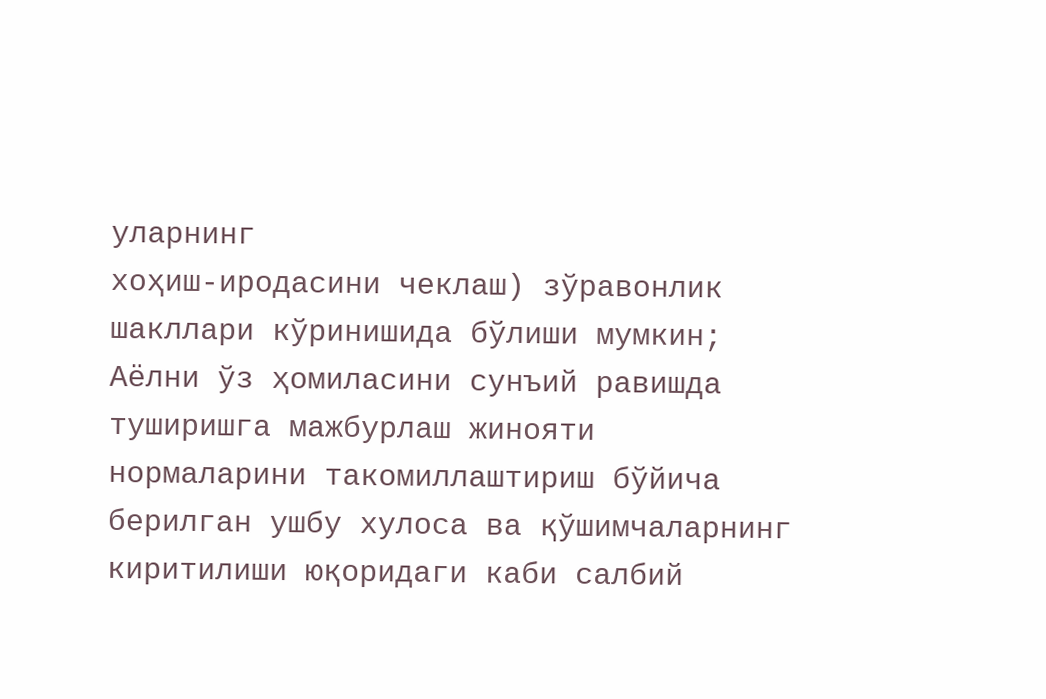уларнинг
хоҳиш-иродасини чеклаш) зўравонлик шакллари кўринишида бўлиши мумкин;
Аёлни ўз ҳомиласини сунъий равишда туширишга мажбурлаш жинояти
нормаларини такомиллаштириш бўйича берилган ушбу хулоса ва қўшимчаларнинг
киритилиши юқоридаги каби салбий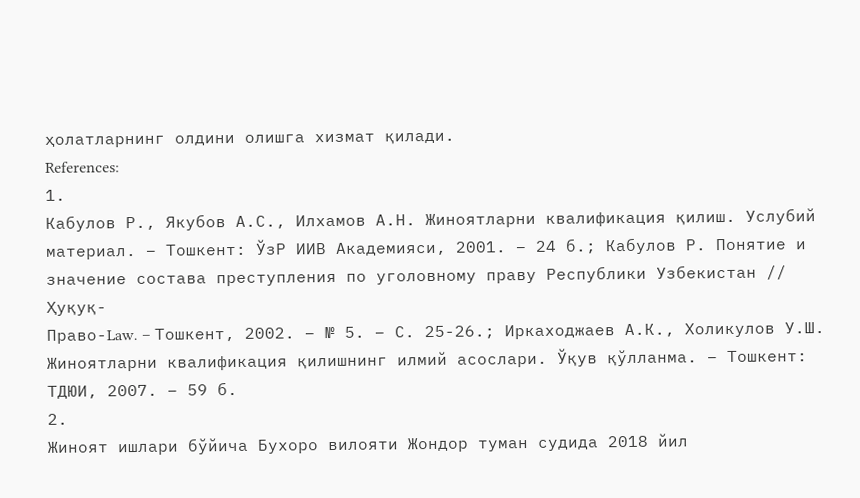ҳолатларнинг олдини олишга хизмат қилади.
References:
1.
Кабулов Р., Якубов А.С., Илхамов А.Н. Жиноятларни квалификация қилиш. Услубий
материал. – Тошкент: ЎзР ИИВ Академияси, 2001. – 24 б.; Кабулов Р. Понятие и
значение состава преступления по уголовному праву Республики Узбекистан // Ҳуқуқ-
Право-Law. – Тошкент, 2002. – № 5. – С. 25-26.; Иркаходжаев А.К., Холикулов У.Ш.
Жиноятларни квалификация қилишнинг илмий асослари. Ўқув қўлланма. – Тошкент:
ТДЮИ, 2007. – 59 б.
2.
Жиноят ишлари бўйича Бухоро вилояти Жондор туман судида 2018 йил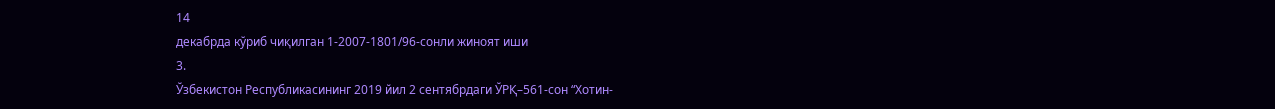14
декабрда кўриб чиқилган 1-2007-1801/96-сонли жиноят иши
3.
Ўзбекистон Республикасининг 2019 йил 2 сентябрдаги ЎРҚ–561-сон “Хотин-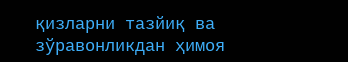қизларни тазйиқ ва зўравонликдан ҳимоя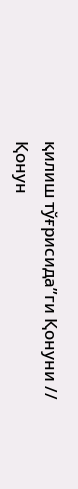қилиш тўғрисида”ги Қонуни // Қонун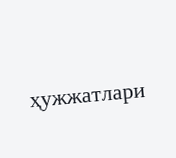ҳужжатлари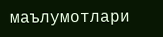маълумотлари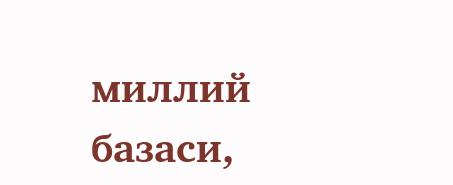миллий базаси,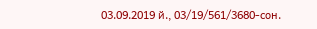03.09.2019 й., 03/19/561/3680-сон.